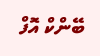ބޭންކް އޮފް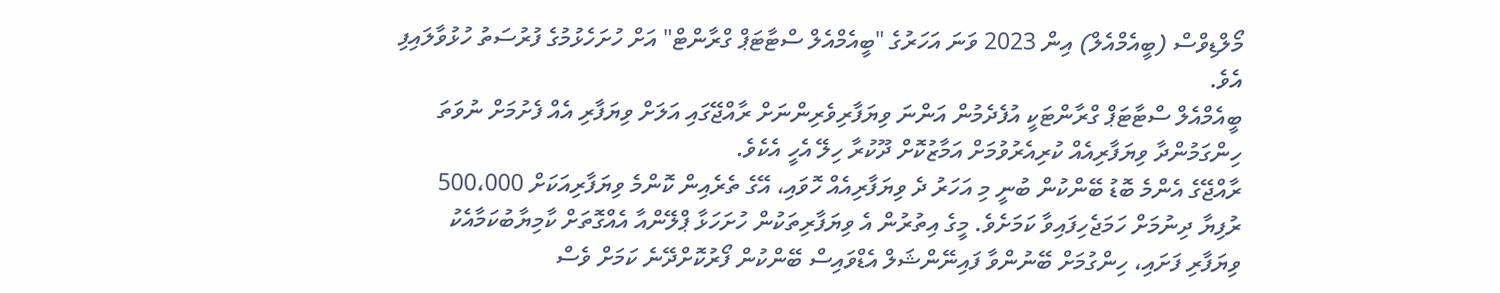މޯލްޑިވްސް (ބީއެމްއެލް) އިން 2023 ވަނަ އަހަރުގެ "ބީއެމްއެލް ސްޓާޓަޕް ގްރާންޓް" އަށް ހުށަހެޅުމުގެ ފުރުސަތު ހުޅުވާލައިފި އެވެ.
ބީއެމްއެލް ސްޓާޓަޕް ގްރާންޓަކީ އުފެދެމުން އަންނަ ވިޔަފާރިވެރިންނަށް ރާއްޖޭގައި އަލަށް ވިޔަފާރި އެއް ފެށުމަށް ނުވަތަ ހިންގަމުންދާ ވިޔަފާރިއެއް ކުރިއެރުވުމަށް އަމާޒުކޮށް ދޫކުރާ ހިލޭ އެހީ އެކެވެ.
ރާއްޖޭގެ އެންމެ ބޮޑު ބޭންކުން ބުނީ މި އަހަރު ދެ ވިޔަފާރިއެއް ހޮވައި، އޭގެ ތެރެއިން ކޮންމެ ވިޔަފާރިއަކަށް 500،000 ރުފިޔާ ދިނުމަށް ހަމަޖެހިފައިވާ ކަމަށެވެ. މީގެ އިތުރުން އެ ވިޔަފާރިތަކުން ހުށަހަޅާ ޕްލޭންއާ އެއްގޮތަށް ކާމިޔާބުކަމާއެކު ވިޔަފާރި ފަށައި، ހިންގުމަށް ބޭނުންވާ ފައިނޭންޝަލް އެޑްވައިސް ބޭންކުން ފޯރުކޮށްދޭނެ ކަމަށް ވެސް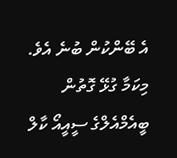އެ ބޭންކުން ބުނެ އެވެ.
މިކަމާ ގުޅޭ ގޮތުން ބީއެމްއެލްގެ ސީއީއޯ ކާލް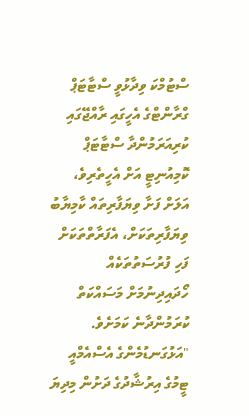ސްޓުމްކަ ވިދާޅުވީ ސްޓާޓަޕް ގްރާންޓްގެ އެހީގައި ރާއްޖޭގައި ކުރިއަރަމުންދާ ސްޓާޓަޕް ކޮމިއުނިޓީ އަށް އެހީތެރިވެ، އަލަށް ފަށާ ވިޔަފާރިތައް ކާމިޔާބު ވިޔަފާރިތަކަށް، އެފަރާތްތަކަށް ފަހި ފުރުސަތުތަކެއް ހޯދައިދިނުމަށް މަސައްކަތް ކުރަމުންދާނެ ކަމަށެވެ.
"އަޅުގަނޑުމެންގެ އެސްއެމްއީ ޓީމުގެ އިރުޝާދުގެ ދަށުން މިދިޔަ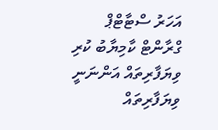އަހަރު ސްޓާޓްޕް ގްރާންޓް ކާމިޔާބު ކުރި ވިޔަފާރިތައް އަންނަނީ ވިޔަފާރިތައް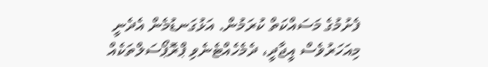ފެށުމުގެ މަސައްކަތް ކުރަމުން. އަޅުގަނޑުމެން އެދެނީ މިއަހަރުވެސް އީޖާދީ، ދެމެހެއްޓެނެވި ޕްރޮޕޯސަލްތަކެއް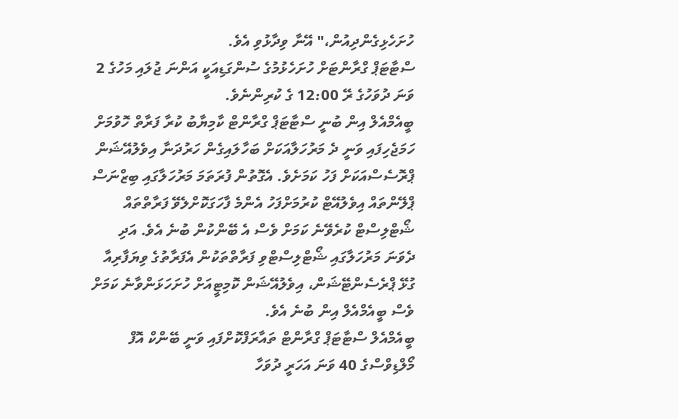ހުށަހެޅިގެންދިއުން،" އޭނާ ވިދާޅުވި އެވެ.
ސްޓާޓަޕް ގްރާންޓަށް ހުށަހެޅުމުގެ ސުންގަޑިއަކީ އަންނަ ޖުލައި މަހުގެ 2 ވަނަ ދުވަހުގެ ރޭ 12:00 ގެ ކުރިންނެވެ.
ބީއެމްއެލް އިން ބުނީ ސްޓާޓަޕް ގްރާންޓް ކާމިޔާބު ކުރާ ފަރާތް ހޮވުމަށް ހަމަޖެހިފައި ވަނީ ދެ މަރުހަލާއަކަށް ބަހާލައިގެން ހަރުދަނާ އިވެލުއޭޝަން ޕްރޮސެސްއަކަށް ފަހު ކަމަށެވެ. އެގޮތުން ފުރަތަމަ މަރުހަލާގައި ބިޒްނަސް ޕްލޭންތައް އިވެލުއޭޓް ކުރުމަށްފަހު އެންމެ ފާހަގަކޮށްލެވޭ ފަރާތްތައް ޝޯޓްލިސްޓް ކުރެވޭނެ ކަމަށް ވެސް އެ ބޭންކުން ބުނެ އެވެ. އަދި ދެވަނަ މަރުހަލާގައި ޝޯޓްލިސްޓްވި ފަރާތްތަކުން އެފަރާތުގެ ވިޔަފާރިއާ ގުޅޭ ޕްރެސެންޓޭޝަން، އިވެލުއޭޝަން ކޮމިޓީއަށް ހުށަހަޅަންވާނެ ކަމަށް ވެސް ބީއެމްއެލް އިން ބުނެ އެވެ.
ބީއެމްއެލް ސްޓާޓަޕް ގްރާންޓް ތައާރަފްކޮށްފައި ވަނީ ބޭންކް އޮފް މޯލްޑިވްސްގެ 40 ވަނަ އަހަރީ ދުވަހާ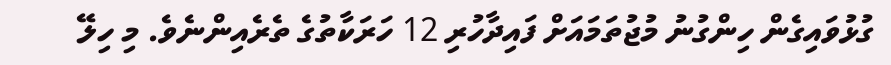ގުޅުވައިގެން ހިންގުނު މުޖުތަމައަށް ފައިދާހުރި 12 ހަރަކާތުގެ ތެރެއިންނެވެ. މި ހިލޭ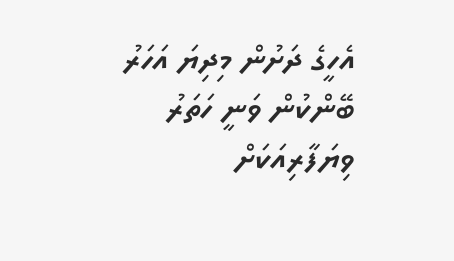އެހީގެ ދަށުން މިދިޔަ އަހަރު ބޭންކުން ވަނީ ހަތަރު ވިޔަފާރިއަކަށް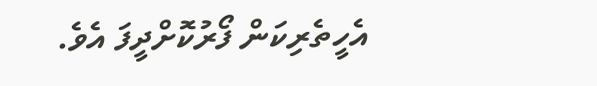އެހީތެރިކަން ފޯރުކޮށްދީފަ އެވެ.